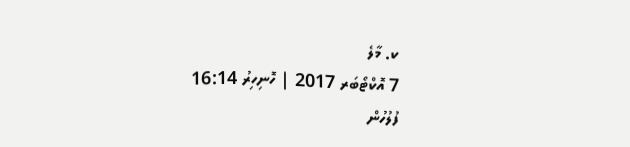ކ. މާލެ
7 އޮކްޓޯބަރ 2017 | ހޮނިހިރު 16:14
ފުލުހުން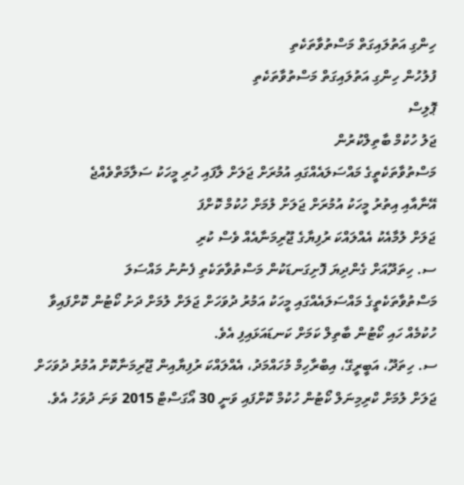ހިންގި އަތުލައިގަތް މަސްތުވާތަކެތި
ފުލުހުން ހިންގި އަތުލައިގަތް މަސްތުވާތަކެތި
ޕޮލިސް
ޖަލު ހުކުމް ބާތިލްކުރުން
މަސްތުވާތަކެތީގެ މައްސަލައެއްގައި އުމުރަށް ޖަލަށް ލާފައި ހުރި މީހަކު ސަލާމަތްވެއްޖެ
އޭނާއާއި އިތުރު މީހަކު އުމުރަށް ޖަލަށް ލުމަށް ހުކުމް ކޮށްފަ
ޖަލަށް ލުމާއެކު އެއްލައްކަ ރުފިޔާގެ ޖޫރިމަނާއެއް ވެސް ކުރި
ސ. ހިތަދޫއަށް ގެންދިޔަ ފޮށިގަނޑަކުން މަސްތުވާތަކެތި ފެނުނު މައްސަލަ
މަސްތުވާތަކެތީގެ މައްސަލައެއްގައި މީހަކު އަމުރު ދުވަހަށް ޖަލަށް ލުމަށް ދަށު ކޯޓުން ކޮށްފައިވާ ހުކުމެއް ހައި ކޯޓުން ބާތިލް ކަމަށް ކަނޑައަޅައިފި އެވެ.
ސ. ހިތަދޫ، އަބީރީގޭ، އިބްރާހިމް މުހައްމަދު، އެއްލައްކަ ރުފިޔާއިން ޖޫރިމަނާކޮށް އުމުރު ދުވަހަށް ޖަލަށް ލުމަށް ކްރިމިނަލް ކޯޓުން ހުކުމް ކޮށްފައި ވަނީ 30 އޯގަސްޓް 2015 ވަނަ ދުވަހު އެވެ.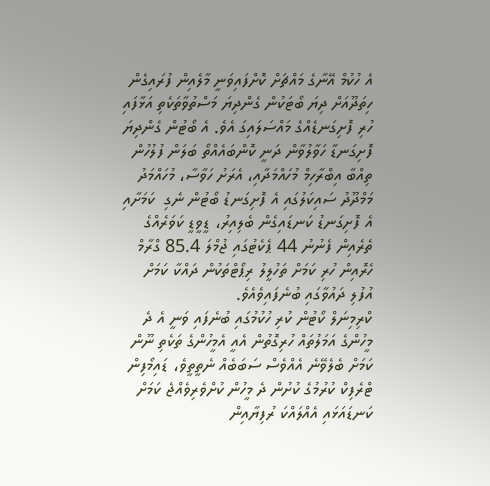އެ ހުކުމް އޭނާގެ މައްޗަށް ކޮށްފައިވަނީ މާލެއިން ފުރައިގެން ހިތަދޫއަށް ދިޔަ ބޯޓަކުން ގެންދިޔަ މަސްތުވާތަކެތި އަޅާފައި ހުރި ފޮށިގަނޑެއްގެ މައްސަލައިގަ އެވެ. އެ ބޯޓުން ގެންދިޔަ ފޮށިގަނޑާ ހަވާލުވާން ދަނީ ކޮންބައެއްތޯ ބަލަން ފުލުހުން ތިއްބާ އިބްރާހިމް މުހައްމަދާއި، އެރަށު ހަވާސާ، މުހައްމަދު މަމްދޫދު ސައިކަލުގައި އެ ފޮށިގަނޑު ބޯޓުން ނެގި  ކަމަށާއި އެ ފޮށިގަނޑު ކަނޑައިގެން ބެލިއިރު، ޑީވީޑީ ކަވަރެއްގެ ތެރެއިން ފެނުނު 44 ޕެކެޓުގައި ޖުމްލަ 85.4 ގްރާމް ހެރޮއިން ހުރި ކަމަށް ތަހުލީލު ރިޕޯޓްތަކުން ދައްކާ ކަމަށް އުފުލި ދައުވާގައި ބުނެފައިވެއެވެ.
ކްރިމިނަލް ކޯޓުން ކުރި ހުކުމުގައި ބުނެފައި ވަނީ އެ ދެ މީހުންގެ އަމަލުތައް ހުރިގޮތުން އެއީ އެމީހުންގެ ތަކެތި ނޫން ކަމަށް ބެލެވޭނެ އެއްވެސް ސަބަބެއް ނެތީތީވެ، ޑައިމޯފިން ޓްރެފިކް ކުރުމުގެ ކުށުން ދެ މީހުން ކުށްވެރިވެއްޖެ ކަމަށް ކަނޑައަޅައި އެއްލައްކަ ރުފިޔާއިން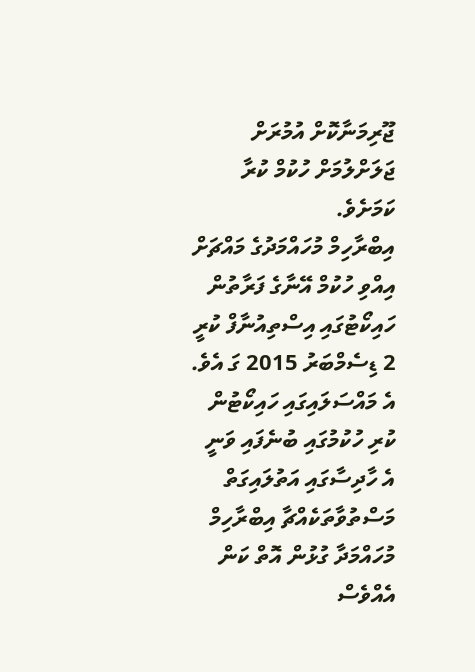ޖޫރިމަނާކޮށް އުމުރަށް ޖަލަށްލުމަށް ހުކުމް ކުރާ ކަމަށެވެ.
އިބްރާހިމް މުހައްމަދުގެ މައްޗަށް އިއްވި ހުކުމް އޭނާގެ ފަރާތުން ހައިކޯޓުގައި އިސްތިއުނާފް ކުރީ 2 ޑިސެމްބަރު 2015 ގަ އެވެ. އެ މައްސަލައިގައި ހައިކޯޓުން ކުރި ހުކުމުގައި ބުނެފައި ވަނީ އެ ހާދިސާގައި އަތުލައިގަތް މަސްތުވާތަކެއްޗާ އިބްރާހިމް މުހައްމަދާ ގުޅުން އޮތް ކަން އެއްވެސް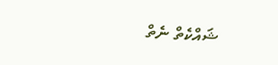ޝައްކެތް ނެތް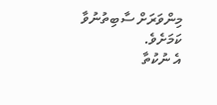މިންވަރަށް ސާބިތުނުވާ ކަމަށެވެ.
އެ ނުކުތާ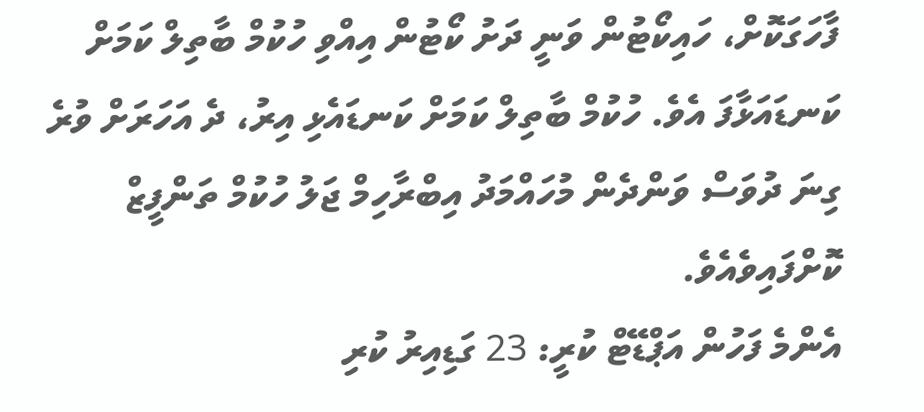ފާހަގަކޮށް، ހައިކޯޓުން ވަނީ ދަށު ކޯޓުން އިއްވި ހުކުމް ބާތިލް ކަމަށް ކަނޑައަޅާފަ އެވެ. ހުކުމް ބާތިލް ކަމަށް ކަނޑައެޅި އިރު، ދެ އަހަރަށް ވުރެ ގިނަ ދުވަސް ވަންދެން މުހައްމަދު އިބްރާހިމް ޖަލު ހުކުމް ތަންފީޒް ކޮށްފައިވެއެވެ.
އެންމެ ފަހުން އަޕްޑޭޓް ކުރީ: 23 ގަޑިއިރު ކުރި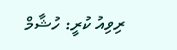ރިވިއު ކުރީ: ހުޝާމް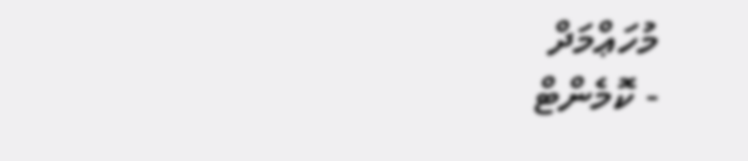މުހަޢްމަދް
- ކޮމެންޓް